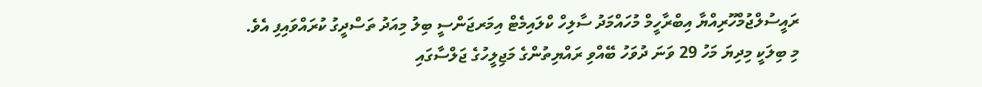ރައީސުލްޖުމްހޫރިއްޔާ އިބްރާހީމް މުހައްމަދު ސާލިހް ކްލައިމެޓް އިމަރޖަންސީ ބިލު މިއަދު ތަސްދީގު ކުރައްވައިފި އެވެ.
މި ބިލަކީ މިދިޔަ މަހު 29 ވަނަ ދުވަހު ބޭއްވި ރައްޔިތުންގެ މަޖިލީހުގެ ޖަލްސާގައި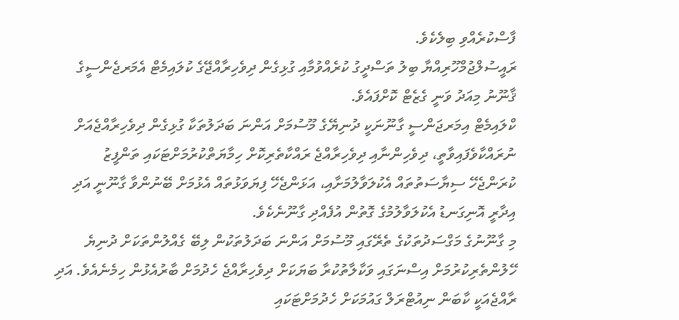ފާސްކުރެއްވި ބިލެކެވެ.
ރައީސުލްޖުމްހޫރިއްޔާ ބިލު ތަސްދީގު ކުރެއްވުމާއި ގުޅިގެން ދިވެހިރާއްޖޭގެ ކުލައިމެޓް އެމަރޖެންސީގެ ޤާނޫނު މިއަދު ވަނީ ގެޒެޓް ކޮށްފައެވެ.
ކްލައިމެޓް އިމަރޖަންސީ ގާނޫނަކީ ދުނިޔޭގެ މޫސުމަށް އަންނަ ބަދަލުތަކާ ގުޅިގެން ދިވެހިރާއްޖެއަށް ނުރައްކާވެފައިވާތީ، ދިވެހިންނާއި ދިވެހިރާއްޖެ ރައްކާތެރިކޮށް ހިމާޔަތްކުރުމަށްޓަކައި ތަންފީޒު ކުރަންޖެހޭ ސިޔާސަތުތައް އެކުލަވާލުމަށާއި، އަޅަންޖެހޭ ފިޔަވަޅުތައް އެޅުމަށް ބޭނުންވާ ގާނޫނީ އަދި އިދާރީ އޮނިގަނޑު އެކުލަވާލުމުގެ ގޮތުން އުފެއްދި ގާނޫނެކެވެ.
މި ގާނޫނުގެ މަގްސަދުތަކުގެ ތެރޭގައި މޫސުމަށް އަންނަ ބަދަލުތަކުން ލިބޭ ގެއްލުންތަކަށް ދުނިޔެ ހޭލުންތެރިކުރުމަށް އިސްނަގައި ވަކާލާތުކުރާ ބަޔަކަށް ދިވެހިރާއްޖެ ހެދުމަށް ބާރުއެޅުން ހިމެނެއެވެ. އަދި ރާއްޖެއަކީ ކާބަން ނިއުޓްރަލް ގައުމަކަށް ހެދުމަށްޓަކައި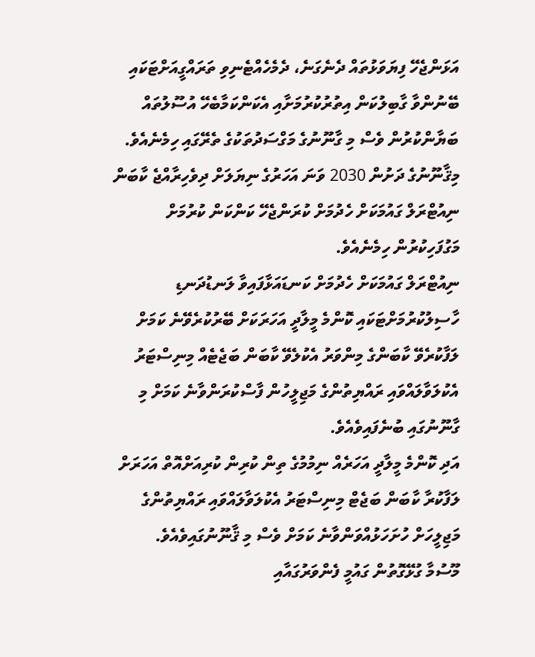އަޅަންޖެހޭ ފިޔަވަޅުތައް ދެނެގަނެ، ދެމެހެއްޓެނިވި ތަރައްގީއަށްޓަކައި ބޭނުންވާ ގާބިލުކަން އިތުރުކުރުމަށާއި އެކަންކަމާބެހޭ އުސޫލުތައް ބަޔާންކުރުން ވެސް މި ގާނޫނުގެ މަގްސަދުތަކުގެ ތެރޭގައި ހިމެނެއެވެ.
މިޤާނޫނުގެ ދަށުން 2030 ވަނަ އަހަރުގެ ނިޔަލަށް ދިވެހިރާއްޖެ ކާބަން ނިއުޓްރަލް ގައުމަކަށް ހެދުމަށް ކުރަންޖެހޭ ކަންކަން ކުރުމަށް މަގުފަހިކުރުން ހިމެނެއެވެ.
ނިއުޓްރަލް ގައުމަކަށް ހެދުމަށް ކަނޑައަޅާފައިވާ ލަނޑުދަނޑި ހާސިލުކުރުމަށްޓަކައި ކޮންމެ މީލާދީ އަހަރަކަށް ބޭރުކުރެވޭނެ ކަމަށް ލަފާކުރެވޭ ކާބަންގެ މިންވަރު އެކުލެވޭ ކާބަން ބަޖެޓެއް މިނިސްޓަރު އެކުލަވާލައްވައި ރައްޔިތުންގެ މަޖިލީހުން ފާސްކުރަންވާނެ ކަމަށް މި ގާނޫނުގައި ބުނެފައިވެއެވެ.
އަދި ކޮންމެ މީލާދީ އަހަރެއް ނިމުމުގެ ތިން ކުރިން ކުރިއަށްއޮތް އަހަރަށް ލަފާކުރާ ކާބަން ބަޖެޓް މިނިސްޓަރު އެކުލަވާލައްވައި ރައްޔިތުންގެ މަޖިލީހަށް ހުށަހަޅުއްވަންވާނެ ކަމަށް ވެސް މި ޤާނޫނުގައިވެއެވެ.
މޫސުމާ ގުޅޭގޮތުން ގައުމީ ފެންވަރުގައާއި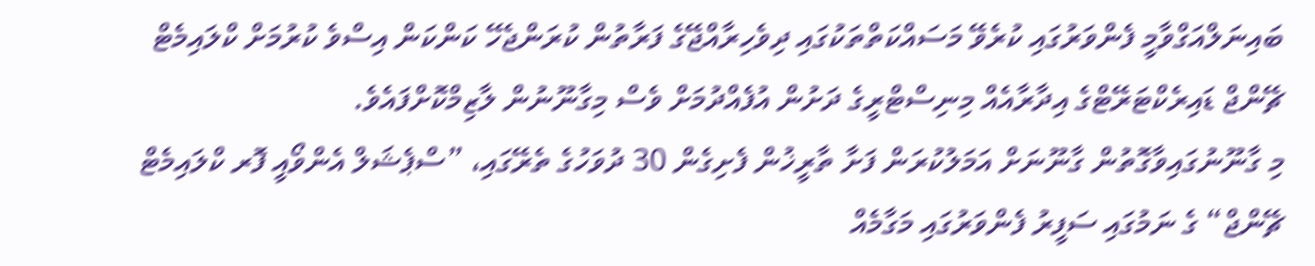ބައިނަލްއަގްވާމީ ފެންވަރުގައި ކުރެވޭ މަސައްކަތްތަކުގައި ދިވެހިރާއްޖޭގެ ފަރާތުން ކުރަންޖެހޭ ކަންކަން އިސްވެ ކުރުމަށް ކްލައިމެޓް ޗޭންޖް ޑައިރެކްޓަރޭޓްގެ އިދާރާއެއް މިނިސްޓްރީގެ ދަށުން އުފެއްދުމަށް ވެސް މިގާނޫނުން ލާޒިމްކޮށްފައެވެ.
މި ގާނޫނުގައިވާގޮތުން ގާނޫނަށް އަމަލުކުރަން ފަށާ ތާރީޚުން ފެށިގެން 30 ދުވަހުގެ ތެރޭގައި، ”ސްޕެޝަލް އެންވޯއީ ފޮރ ކްލައިމެޓް ޗޭންޖް“ ގެ ނަމުގައި ސަފީރު ފެންވަރުގައި މަގާމެއް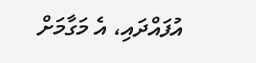އުފައްދައި، އެ މަގާމަށް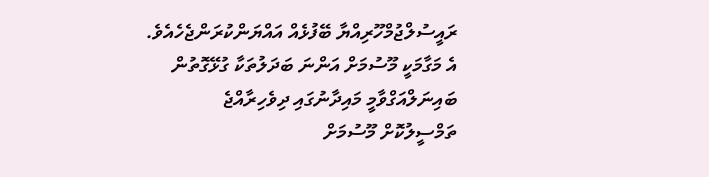ރައީސުލްޖުމްހޫރިއްޔާ ބޭފުޅެއް އައްޔަންކުރަންޖެހެއެވެ.
އެ މަގާމަކީ މޫސުމަށް އަންނަ ބަދަލުތަކާ ގުޅޭގޮތުން ބައިނަލްއަގްވާމީ މައިދާނުގައި ދިވެހިރާއްޖެ ތަމްސީލުކޮށް މޫސުމަށް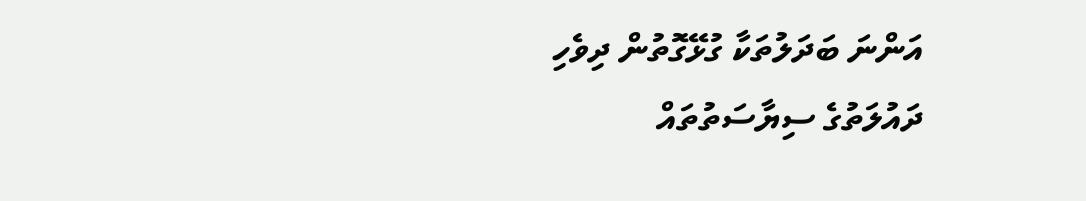އަންނަ ބަދަލުތަކާ ގުޅޭގޮތުން ދިވެހި ދައުލަތުގެ ސިޔާސަތުތައް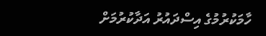ހާމަކުރުމުގެ އިސްދައުރު އަދާކުރުމަށް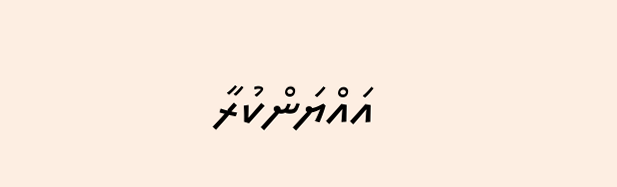އައްޔަންކުރާ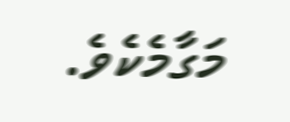މަގާމެކެވެ.